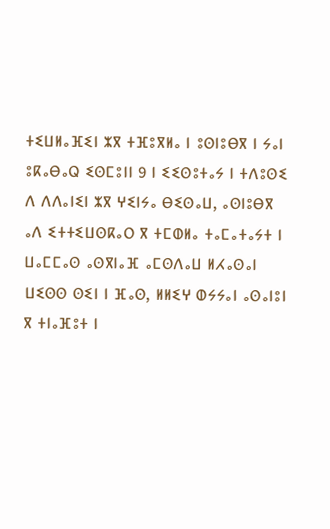ⵜⵉⵡⵍⴰⴼⵉⵏ ⵣⴳ ⵜⴼⵓⴳⵍⴰ ⵏ ⵓⵙⵏⵓⴱⴳ ⵏ ⵢⴰⵏ ⵓⴽⴰⴱⴰⵕ ⵉⵙⵎⵓⵏⵏ 9 ⵏ ⵉⵉⵙⵓⵜⴰⵢ ⵏ ⵜⴷⵓⵙⵉ ⴷ ⴷⴷⴰⵏⵉⵏ ⵣⴳ ⵖⵉⵏⵢⴰ ⴱⵉⵙⴰⵡ, ⴰⵙⵏⵓⴱⴳ ⴰⴷ ⵉⵜⵜⵉⵡⵙⴽⴰⵔ ⴳ ⵜⵎⵀⵍⴰ ⵜⴰⵎⴰⵜⴰⵢⵜ ⵏ ⵡⴰⵎⵎⴰⵙ ⴰⵙⴳⵏⴰⴼ ⴰⵎⵙⴷⴰⵡ ⵍⵃⴰⵙⴰⵏ ⵡⵉⵙⵙ ⵙⵉⵏ ⵏ ⴼⴰⵙ, ⵍⵍⵉⵖ ⵀⵢⵢⴰⵏ ⴰⵙⴰⵏⵓⵏ ⴳ ⵜⵏⴰⴼⵓⵜ ⵏ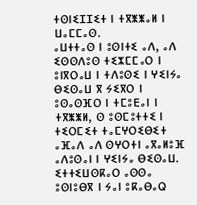ⵜⵙⵏⵉⵊⵊⵉⵜ ⵏ ⵜⴳⵥⵥⴰⵍ ⵏ ⵡⴰⵎⵎⴰⵙ.
ⴰⵡⵜⵜⴰⵙ ⵏ ⵓⵙⵏⵜⵉ ⴰⴷ, ⴰⴷ ⵉⵙⵙⴷⵓⵙ ⵜⵉⵣⵎⵎⴰⵔ ⵏ ⵓⵏⴳⵔⴰⵡ ⵏ ⵜⴷⵓⵙⵉ ⵏ ⵖⵉⵏⵢⴰ ⴱⵉⵙⴰⵡ ⴳ ⵢⵉⴳⵔ ⵏ ⵓⵙⴰⵙⴼⵔ ⵏ ⵜⵎⵓⴹⴰⵏ ⵏ ⵜⴳⵥⵥⵍ, ⵙ ⵓⵙⵎⵓⵜⵜⵉ ⵏ ⵜⵉⵔⵎⵉⵜ ⵜⴰⵎⵖⵔⵉⴱⵉⵜ ⴰⴼⴰⴷ ⴰⴷ ⵙⵖⵔⵜⵏ ⴰⴳⴰⵍⵓⴼ ⴰⴷⵓⵙⴰⵏ ⵏ ⵖⵉⵏⵢⴰ ⴱⵉⵙⴰⵡ.
ⵉⵜⵜⵉⵡⵙⴽⴰⵔ ⴰⵙⵙⴰ ⵓⵙⵏⵓⴱⴳ ⵏ ⵢⴰⵏ ⵓⴽⴰⴱⴰⵕ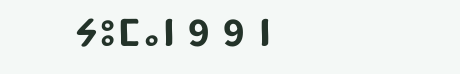ⵢⵓⵎⴰⵏ 9 9 ⵏ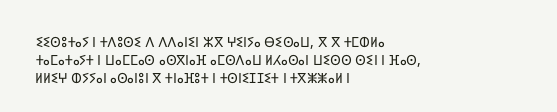ⵉⵉⵙⵓⵜⴰⵢ ⵏ ⵜⴷⵓⵙⵉ ⴷ ⴷⴷⴰⵏⵉⵏ ⵣⴳ ⵖⵉⵏⵢⴰ ⴱⵉⵙⴰⵡ, ⴳ ⴳ ⵜⵎⵀⵍⴰ ⵜⴰⵎⴰⵜⴰⵢⵜ ⵏ ⵡⴰⵎⵎⴰⵙ ⴰⵙⴳⵏⴰⴼ ⴰⵎⵙⴷⴰⵡ ⵍⵃⴰⵙⴰⵏ ⵡⵉⵙⵙ ⵙⵉⵏ ⵏ ⴼⴰⵙ, ⵍⵍⵉⵖ ⵀⵢⵢⴰⵏ ⴰⵙⴰⵏⵓⵏ ⴳ ⵜⵏⴰⴼⵓⵜ ⵏ ⵜⵙⵏⵉⵊⵊⵉⵜ ⵏ ⵜⴳⵥⵥⴰⵍ ⵏ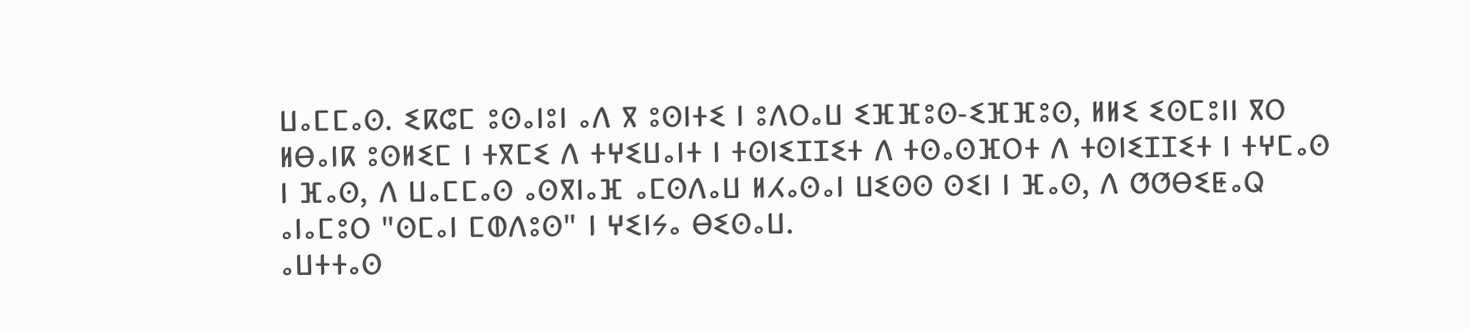ⵡⴰⵎⵎⴰⵙ. ⵉⴽⵛⵎ ⵓⵙⴰⵏⵓⵏ ⴰⴷ ⴳ ⵓⵙⵏⵜⵉ ⵏ ⵓⴷⵔⴰⵡ ⵉⴼⴼⵓⵙ-ⵉⴼⴼⵓⵙ, ⵍⵍⵉ ⵉⵙⵎⵓⵏⵏ ⴳⵔ ⵍⴱⴰⵏⴽ ⵓⵙⵍⵉⵎ ⵏ ⵜⴳⵎⵉ ⴷ ⵜⵖⵉⵡⴰⵏⵜ ⵏ ⵜⵙⵏⵉⵊⵊⵉⵜ ⴷ ⵜⵙⴰⵙⴼⵔⵜ ⴷ ⵜⵙⵏⵉⵊⵊⵉⵜ ⵏ ⵜⵖⵎⴰⵙ ⵏ ⴼⴰⵙ, ⴷ ⵡⴰⵎⵎⴰⵙ ⴰⵙⴳⵏⴰⴼ ⴰⵎⵙⴷⴰⵡ ⵍⵃⴰⵙⴰⵏ ⵡⵉⵙⵙ ⵙⵉⵏ ⵏ ⴼⴰⵙ, ⴷ ⵚⵚⴱⵉⵟⴰⵕ ⴰⵏⴰⵎⵓⵔ "ⵙⵎⴰⵏ ⵎⵀⴷⵓⵙ" ⵏ ⵖⵉⵏⵢⴰ ⴱⵉⵙⴰⵡ.
ⴰⵡⵜⵜⴰⵙ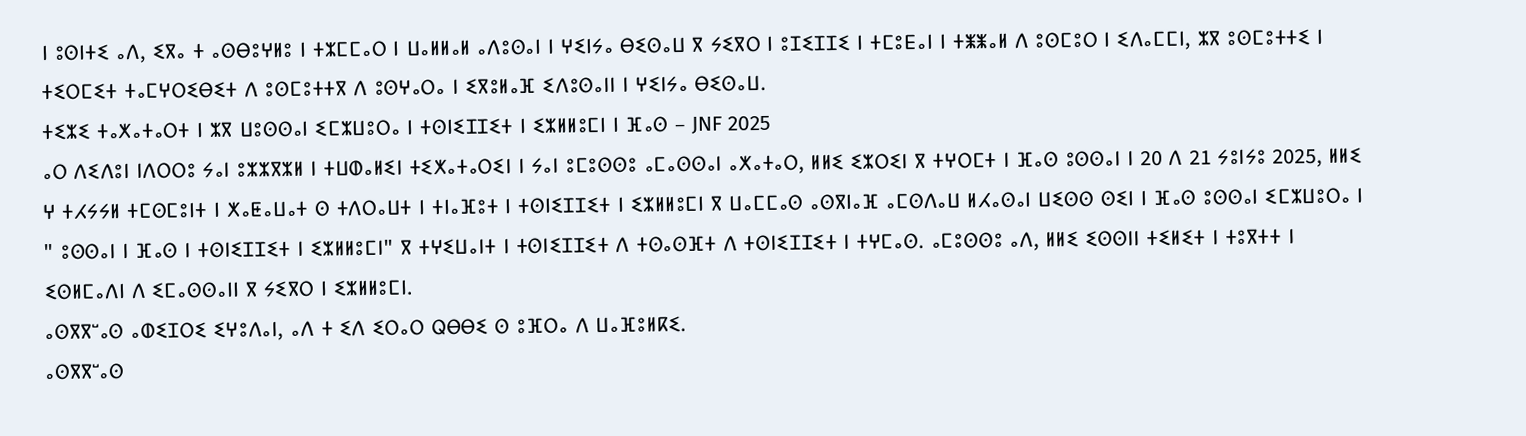ⵏ ⵓⵙⵏⵜⵉ ⴰⴷ, ⵉⴳⴰ ⵜ ⴰⵙⴱⵓⵖⵍⵓ ⵏ ⵜⵣⵎⵎⴰⵔ ⵏ ⵡⴰⵍⵍⴰⵍ ⴰⴷⵓⵙⴰⵏ ⵏ ⵖⵉⵏⵢⴰ ⴱⵉⵙⴰⵡ ⴳ ⵢⵉⴳⵔ ⵏ ⵓⵊⵉⵊⵊⵉ ⵏ ⵜⵎⵓⴹⴰⵏ ⵏ ⵜⵥⵥⴰⵍ ⴷ ⵓⵙⵎⵓⵔ ⵏ ⵉⴷⴰⵎⵎⵏ, ⵣⴳ ⵓⵙⵎⵓⵜⵜⵉ ⵏ ⵜⵉⵔⵎⵉⵜ ⵜⴰⵎⵖⵔⵉⴱⵉⵜ ⴷ ⵓⵙⵎⵓⵜⵜⴳ ⴷ ⵓⵙⵖⴰⵔⴰ ⵏ ⵉⴳⵓⵍⴰⴼ ⵉⴷⵓⵙⴰⵏⵏ ⵏ ⵖⵉⵏⵢⴰ ⴱⵉⵙⴰⵡ.
ⵜⵉⵣⵉ ⵜⴰⵅⴰⵜⴰⵔⵜ ⵏ ⵣⴳ ⵡⵓⵙⵙⴰⵏ ⵉⵎⵣⵡⵓⵔⴰ ⵏ ⵜⵙⵏⵉⵊⵊⵉⵜ ⵏ ⵉⵣⵍⵍⵓⵎⵏ ⵏ ⴼⴰⵙ – JNF 2025
ⴰⵔ ⴷⵉⴷⵓⵏ ⵏⴷⵔⵔⵓ ⵢⴰⵏ ⵓⵣⵣⴳⵣⵍ ⵏ ⵜⵡⵀⴰⵍⵉⵏ ⵜⵉⵅⴰⵜⴰⵔⵉⵏ ⵏ ⵢⴰⵏ ⵓⵎⵓⵙⵙⵓ ⴰⵎⴰⵙⵙⴰⵏ ⴰⵅⴰⵜⴰⵔ, ⵍⵍⵉ ⵉⵣⵔⵉⵏ ⴳ ⵜⵖⵔⵎⵜ ⵏ ⴼⴰⵙ ⵓⵙⵙⴰⵏ ⵏ 20 ⴷ 21 ⵢⵓⵏⵢⵓ 2025, ⵍⵍⵉ ⵖ ⵜⵃⵢⵢⵍ ⵜⵎⵙⵎⵓⵏⵜ ⵏ ⵅⴰⵟⴰⵡⴰⵜ ⵙ ⵜⴷⵔⴰⵡⵜ ⵏ ⵜⵏⴰⴼⵓⵜ ⵏ ⵜⵙⵏⵉⵊⵊⵉⵜ ⵏ ⵉⵣⵍⵍⵓⵎⵏ ⴳ ⵡⴰⵎⵎⴰⵙ ⴰⵙⴳⵏⴰⴼ ⴰⵎⵙⴷⴰⵡ ⵍⵃⴰⵙⴰⵏ ⵡⵉⵙⵙ ⵙⵉⵏ ⵏ ⴼⴰⵙ ⵓⵙⵙⴰⵏ ⵉⵎⵣⵡⵓⵔⴰ ⵏ " ⵓⵙⵙⴰⵏ ⵏ ⴼⴰⵙ ⵏ ⵜⵙⵏⵉⵊⵊⵉⵜ ⵏ ⵉⵣⵍⵍⵓⵎⵏ" ⴳ ⵜⵖⵉⵡⴰⵏⵜ ⵏ ⵜⵙⵏⵉⵊⵊⵉⵜ ⴷ ⵜⵙⴰⵙⴼⵜ ⴷ ⵜⵙⵏⵉⵊⵊⵉⵜ ⵏ ⵜⵖⵎⴰⵙ. ⴰⵎⵓⵙⵙⵓ ⴰⴷ, ⵍⵍⵉ ⵉⵙⵙⵏⵏ ⵜⵉⵍⵉⵜ ⵏ ⵜⵓⴳⵜⵜ ⵏ ⵉⵙⵍⵎⴰⴷⵏ ⴷ ⵉⵎⴰⵙⵙⴰⵏⵏ ⴳ ⵢⵉⴳⵔ ⵏ ⵉⵣⵍⵍⵓⵎⵏ.
ⴰⵙⴳⴳⵯⴰⵙ ⴰⵀⵉⵊⵔⵉ ⵉⵖⵓⴷⴰⵏ, ⴰⴷ ⵜ ⵉⴷ ⵉⵔⴰⵔ ⵕⴱⴱⵉ ⵙ ⵓⴼⵔⴰ ⴷ ⵡⴰⴼⵓⵍⴽⵉ.
ⴰⵙⴳⴳⵯⴰⵙ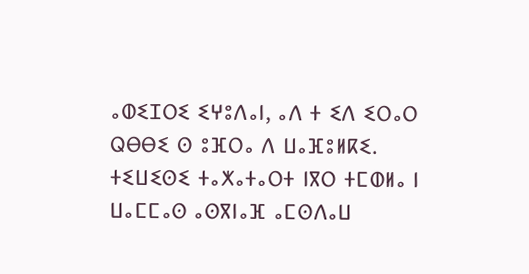ⴰⵀⵉⵊⵔⵉ ⵉⵖⵓⴷⴰⵏ, ⴰⴷ ⵜ ⵉⴷ ⵉⵔⴰⵔ ⵕⴱⴱⵉ ⵙ ⵓⴼⵔⴰ ⴷ ⵡⴰⴼⵓⵍⴽⵉ.
ⵜⵉⵡⵉⵙⵉ ⵜⴰⵅⴰⵜⴰⵔⵜ ⵏⴳⵔ ⵜⵎⵀⵍⴰ ⵏ ⵡⴰⵎⵎⴰⵙ ⴰⵙⴳⵏⴰⴼ ⴰⵎⵙⴷⴰⵡ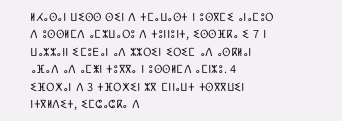ⵍⵃⴰⵙⴰⵏ ⵡⵉⵙⵙ ⵙⵉⵏ ⴷ ⵜⵎⴰⵡⴰⵙⵜ ⵏ ⵓⵙⴳⵎⵉ ⴰⵏⴰⵎⵓⵔ ⴷ ⵓⵙⵙⵍⵎⴷ ⴰⵎⵣⵡⴰⵔⵓ ⴷ ⵜⵓⵏⵏⵓⵏⵜ, ⵉⵙⵙⴼⴽⴰ ⵉ 7 ⵏ ⵡⴰⵣⵣⴰⵏⵏ ⵉⵎⵓⴹⴰⵏ ⴰⴷ ⵣⵣⵔⵉⵏ ⵉⵔⵉⵎ ⴰⴷ ⴰⵙⴽⵍⴰⵏ ⴰⴼⴰⴷ ⴰⴷ ⴰⵎⵥⵏ ⵜⵓⴳⴳⴰ ⵏ ⵓⵙⵙⵍⵎⴷ ⴰⵎⵏⵣⵓ. 4 ⵉⴼⵔⵅⴰⵏ ⴷ 3 ⵜⴼⵔⵅⵉⵏ ⵣⴳ ⵎⵏⵏⴰⵡⵜ ⵜⵙⴳⴳⵡⵉⵏ ⵏⵜⴳⵍⴷⵉⵜ, ⵉⵎⵛⴰⵛⴽⴰ ⴷ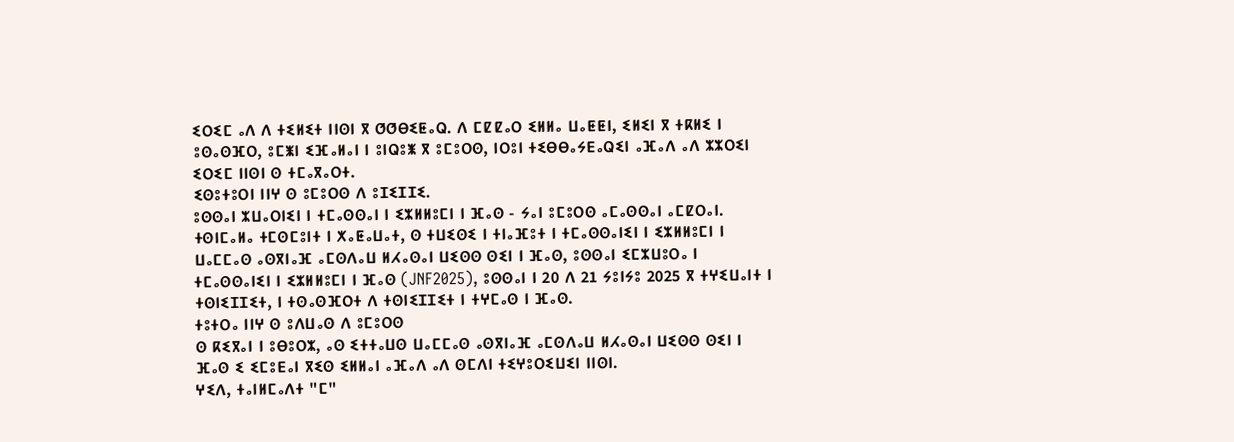ⵉⵔⵉⵎ ⴰⴷ ⴷ ⵜⵉⵍⵉⵜ ⵏⵏⵙⵏ ⴳ ⵚⵚⴱⵉⵟⴰⵕ. ⴷ ⵎⵇⵇⴰⵔ ⵉⵍⵍⴰ ⵡⴰⵟⵟⵏ, ⵉⵍⵉⵏ ⴳ ⵜⴽⵍⵉ ⵏ ⵓⵙⴰⵙⴼⵔ, ⵓⵎⵥⵏ ⵉⴼⴰⵍⴰⵏ ⵏ ⵓⵏⵕⵓⵥ ⴳ ⵓⵎⵓⵔⵙ, ⵏⵔⵓⵏ ⵜⵉⴱⴱⴰⵢⴹⴰⵕⵉⵏ ⴰⴼⴰⴷ ⴰⴷ ⵣⵣⵔⵉⵏ ⵉⵔⵉⵎ ⵏⵏⵙⵏ ⵙ ⵜⵎⴰⴳⴰⵔⵜ.
ⵉⵙⵓⵜⵓⵔⵏ ⵏⵏⵖ ⵙ ⵓⵎⵓⵔⵙ ⴷ ⵓⵊⵉⵊⵊⵉ.
ⵓⵙⵙⴰⵏ ⵣⵡⴰⵔⵏⵉⵏ ⵏ ⵜⵎⴰⵙⵙⴰⵏ ⵏ ⵉⵣⵍⵍⵓⵎⵏ ⵏ ⴼⴰⵙ - ⵢⴰⵏ ⵓⵎⵓⵔⵙ ⴰⵎⴰⵙⵙⴰⵏ ⴰⵎⵇⵔⴰⵏ.
ⵜⵙⵏⵎⴰⵍⴰ ⵜⵎⵙⵎⵓⵏⵜ ⵏ ⵅⴰⵟⴰⵡⴰⵜ, ⵙ ⵜⵡⵉⵙⵉ ⵏ ⵜⵏⴰⴼⵓⵜ ⵏ ⵜⵎⴰⵙⵙⴰⵏⵉⵏ ⵏ ⵉⵣⵍⵍⵓⵎⵏ ⵏ ⵡⴰⵎⵎⴰⵙ ⴰⵙⴳⵏⴰⴼ ⴰⵎⵙⴷⴰⵡ ⵍⵃⴰⵙⴰⵏ ⵡⵉⵙⵙ ⵙⵉⵏ ⵏ ⴼⴰⵙ, ⵓⵙⵙⴰⵏ ⵉⵎⵣⵡⵓⵔⴰ ⵏ ⵜⵎⴰⵙⵙⴰⵏⵉⵏ ⵏ ⵉⵣⵍⵍⵓⵎⵏ ⵏ ⴼⴰⵙ (JNF2025), ⵓⵙⵙⴰⵏ ⵏ 20 ⴷ 21 ⵢⵓⵏⵢⵓ 2025 ⴳ ⵜⵖⵉⵡⴰⵏⵜ ⵏ ⵜⵙⵏⵉⵊⵊⵉⵜ, ⵏ ⵜⵙⴰⵙⴼⵔⵜ ⴷ ⵜⵙⵏⵉⵊⵊⵉⵜ ⵏ ⵜⵖⵎⴰⵙ ⵏ ⴼⴰⵙ.
ⵜⵓⵜⵔⴰ ⵏⵏⵖ ⵙ ⵓⴷⵡⴰⵙ ⴷ ⵓⵎⵓⵔⵙ
ⵙ ⴽⵉⴳⴰⵏ ⵏ ⵓⴱⵓⵔⵣ, ⴰⵙ ⵉⵜⵜⴰⵡⵙ ⵡⴰⵎⵎⴰⵙ ⴰⵙⴳⵏⴰⴼ ⴰⵎⵙⴷⴰⵡ ⵍⵃⴰⵙⴰⵏ ⵡⵉⵙⵙ ⵙⵉⵏ ⵏ ⴼⴰⵙ ⵉ ⵉⵎⵓⴹⴰⵏ ⴳⵉⵙ ⵉⵍⵍⴰⵏ ⴰⴼⴰⴷ ⴰⴷ ⵙⵎⴷⵏ ⵜⵉⵖⵓⵔⵉⵡⵉⵏ ⵏⵏⵙⵏ.
ⵖⵉⴷ, ⵜⴰⵏⵍⵎⴰⴷⵜ "ⵎ"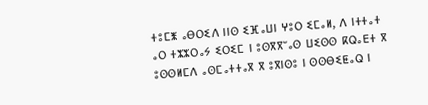ⵜⵓⵎⵥ ⴰⴱⵔⵉⴷ ⵏⵏⵙ ⵉⴼⴰⵡⵏ ⵖⵓⵔ ⵉⵎⴰⵍ, ⴷ ⵏⵜⵜⴰⵜ ⴰⵔ ⵜⵣⵣⵔⴰⵢ ⵉⵔⵉⵎ ⵏ ⵓⵙⴳⴳⵯⴰⵙ ⵡⵉⵙⵙ ⴽⵕⴰⴹⵜ ⴳ ⵓⵙⵙⵍⵎⴷ ⴰⵙⵎⴰⵜⵜⴰⴳ ⴳ ⵓⴳⵏⵙⵓ ⵏ ⵙⵙⴱⵉⵟⴰⵕ ⵏ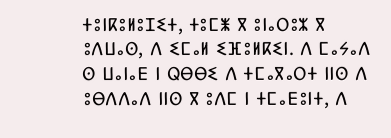ⵜⵓⵏⴽⵓⵍⵓⵊⵉⵜ, ⵜⵓⵎⵥ ⴳ ⵓⵏⴰⵔⵓⵣ ⴳ ⵓⴷⵡⴰⵙ, ⴷ ⵉⵎⴰⵍ ⵉⴼⵓⵍⴽⵉⵏ. ⴷ ⵎⴰⵢⴰⴷ ⵙ ⵡⴰⵏⴰⴹ ⵏ ⵕⴱⴱⵉ ⴷ ⵜⵎⴰⴳⴰⵔⵜ ⵏⵏⵙ ⴷ ⵓⴱⴷⴷⴰⴷ ⵏⵏⵙ ⴳ ⵓⴷⵎ ⵏ ⵜⵎⴰⴹⵓⵏⵜ, ⴷ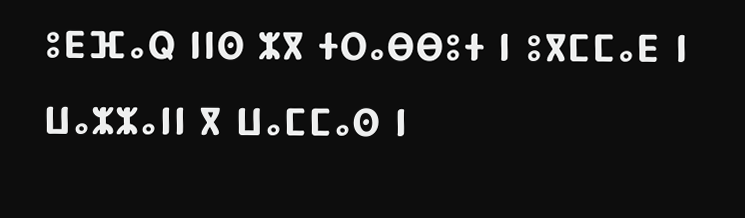ⵓⴹⴼⴰⵕ ⵏⵏⵙ ⵣⴳ ⵜⵔⴰⴱⴱⵓⵜ ⵏ ⵓⴳⵎⵎⴰⴹ ⵏ ⵡⴰⵣⵣⴰⵏⵏ ⴳ ⵡⴰⵎⵎⴰⵙ ⵏ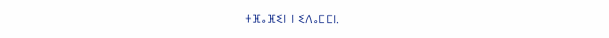ⵜⴼⴰⴼⵉⵏ ⵏ ⵉⴷⴰⵎⵎⵏ.